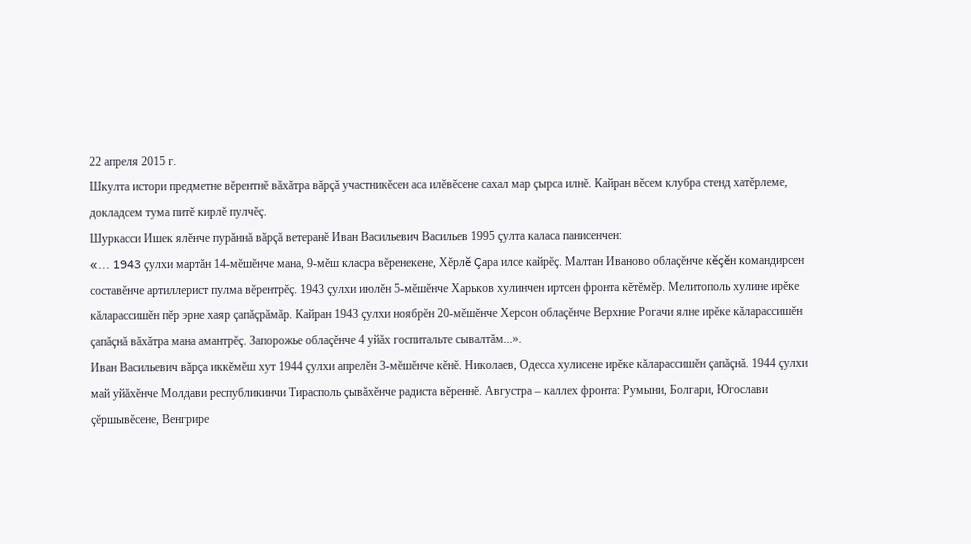22 апреля 2015 г.
Шкулта истори предметне вĕрентнĕ вăхăтра вăрçă участникĕсен аса илĕвĕсене сахал мар çырса илнĕ. Кайран вĕсем клубра стенд хатĕрлеме, докладсем тума питĕ кирлĕ пулчĕç.
Шуркасси Ишек ялĕнче пурăннă вăрçă ветеранĕ Иван Васильевич Васильев 1995 çулта каласа панисенчен:
«... 1943 çулхи мартăн 14-мĕшĕнче мана, 9-мĕш класра вĕренекене, Хĕрлĕ Çара илсе кайрĕç. Малтан Иваново облаçĕнче кĕçĕн командирсен составĕнче артиллерист пулма вĕрентрĕç. 1943 çулхи июлĕн 5-мĕшĕнче Харьков хулинчен иртсен фронта кĕтĕмĕр. Мелитополь хулине ирĕке кăларассишĕн пĕр эрне хаяр çапăçрăмăр. Кайран 1943 çулхи ноябрĕн 20-мĕшĕнче Херсон облаçĕнче Верхние Рогачи ялне ирĕке кăларассишĕн çапăçнă вăхăтра мана амантрĕç. Запорожье облаçĕнче 4 уйăх госпитальте сывалтăм...».
Иван Васильевич вăрçа иккĕмĕш хут 1944 çулхи апрелĕн 3-мĕшĕнче кĕнĕ. Николаев, Одесса хулисене ирĕке кăларассишĕн çапăçнă. 1944 çулхи май уйăхĕнче Молдави республикинчи Тирасполь çывăхĕнче радиста вĕреннĕ. Августра – каллех фронта: Румыни, Болгари, Югослави çĕршывĕсене, Венгрире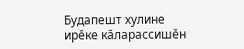Будапешт хулине ирĕке кăларассишĕн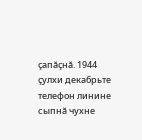çапăçнă. 1944 çулхи декабрьте телефон линине сыпнă чухне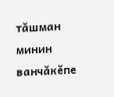тăшман минин ванчăкĕпе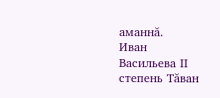аманнă.
Иван Васильева II степень Тăван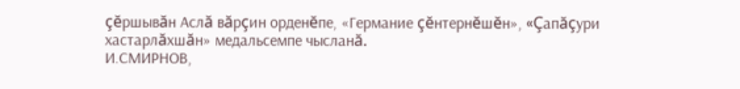çĕршывăн Аслă вăрçин орденĕпе, «Германие çĕнтернĕшĕн», «Çапăçури хастарлăхшăн» медальсемпе чысланă.
И.СМИРНОВ,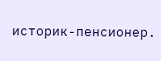историк-пенсионер.